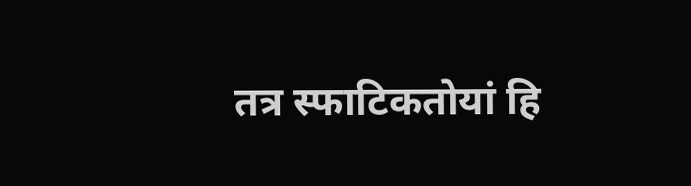तत्र स्फाटिकतोयां हि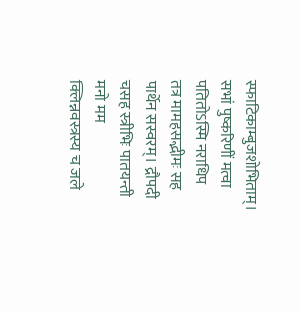स्फाटिकाम्बुजशोभिताम्। सभां पुष्करिणीं मत्वा पतितोऽस्मि नराधिप
तत्र मामहसद्भीमः सह पार्थेन सस्वरम्। द्रौपदी चसह स्त्रीभिः पातयन्ती मनो मम
क्लिन्नवस्त्रस्य च जले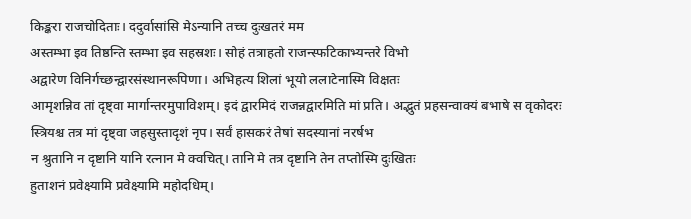किङ्करा राजचोदिताः। ददुर्वासांसि मेऽन्यानि तच्च दुःखतरं मम
अस्तम्भा इव तिष्ठन्ति स्तम्भा इव सहस्रशः। सोहं तत्राहतो राजन्स्फटिकाभ्यन्तरे विभो
अद्वारेण विनिर्गच्छन्द्वारसंस्थानरूपिणा। अभिहत्य शिलां भूयो ललाटेनास्मि विक्षतः
आमृशन्निव तां दृष्ट्वा मार्गान्तरमुपाविशम्। इदं द्वारमिदं राजन्नद्वारमिति मां प्रति। अद्भुतं प्रहसन्वाक्यं बभाषे स वृकोदरः
स्त्रियश्च तत्र मां दृष्ट्वा जहसुस्तादृशं नृप। सर्वं हासकरं तेषां सदस्यानां नरर्षभ
न श्रुतानि न दृष्टानि यानि रत्नान मे क्वचित्। तानि मे तत्र दृष्टानि तेन तप्तोस्मि दुःखितः
हुताशनं प्रवेक्ष्यामि प्रवेक्ष्यामि महोदधिम्।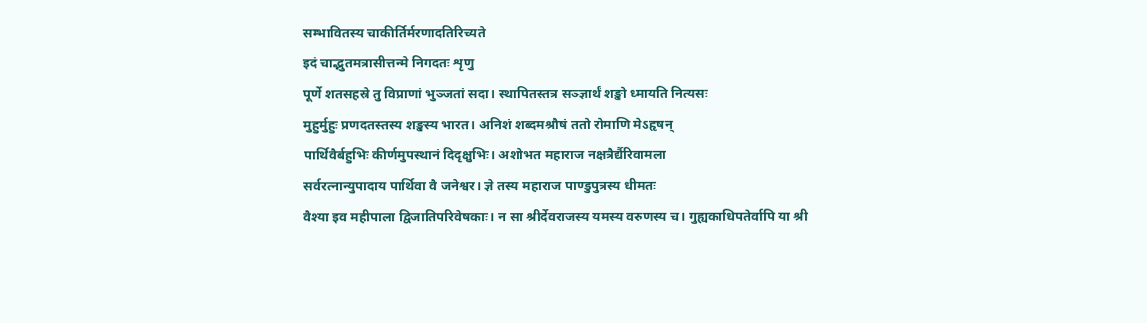सम्भावितस्य चाकीर्तिर्मरणादतिरिच्यते
इदं चाद्भुतमत्रासीत्तन्मे निगदतः शृणु
पूर्णे शतसहस्रे तु विप्राणां भुञ्जतां सदा। स्थापितस्तत्र सञ्ज्ञार्थं शङ्खो ध्मायति नित्यसः
मुहुर्मुहुः प्रणदतस्तस्य शङ्खस्य भारत। अनिशं शब्दमश्रौषं ततो रोमाणि मेऽहृषन्
पार्थिवैर्बहुभिः कीर्णमुपस्थानं दिदृक्षुभिः। अशोभत महाराज नक्षत्रैर्द्यैरिवामला
सर्वरत्नान्युपादाय पार्थिवा वै जनेश्वर। ज्ञे तस्य महाराज पाण्डुपुत्रस्य धीमतः
वैश्या इव महीपाला द्विजातिपरिवेषकाः। न सा श्रीर्देवराजस्य यमस्य वरुणस्य च। गुह्यकाधिपतेर्वापि या श्री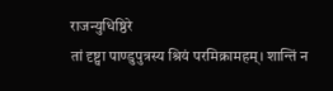राजन्युधिष्ठिरे
तां दृष्ट्वा पाण्डुपुत्रस्य श्रियं परमिक्रामहम्। शान्तिं न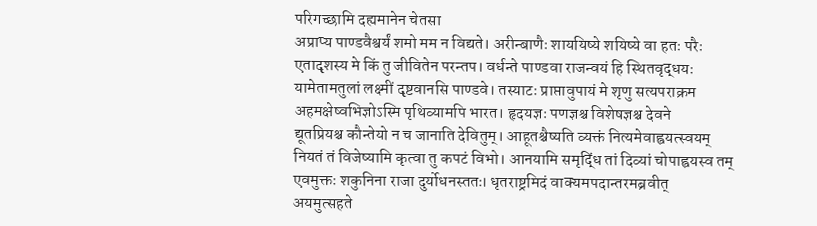परिगच्छामि दह्यमानेन चेतसा
अप्राप्य पाण्डवैश्वर्यं शमो मम न विद्यते। अरीन्बाणैः शाययिष्ये शयिष्ये वा हतः परैः
एतादृशस्य मे किं तु जीवितेन परन्तप। वर्धन्ते पाण्डवा राजन्वयं हि स्थितवृद्धयः
यामेतामतुलां लक्ष्मीं दृष्टवानसि पाण्डवे। तस्याटः प्राप्तावुपायं मे शृणु सत्यपराक्रम
अहमक्षेष्वभिज्ञोऽस्मि पृथिव्यामपि भारत। हृदयज्ञः पणज्ञश्च विशेषज्ञश्च देवने
द्यूतप्रियश्च कौन्तेयो न च जानाति देवितुम्। आहूतश्चैष्यति व्यक्तं नित्यमेवाह्वयत्स्वयम्
नियतं तं विजेष्यामि कृत्वा तु कपटं विभो। आनयामि समृद्धिं तां दिव्यां चोपाह्वयस्व तम्
एवमुक्तः शकुनिना राजा दुर्योधनस्ततः। धृतराष्ट्रमिदं वाक्यमपदान्तरमब्रवीत्
अयमुत्सहते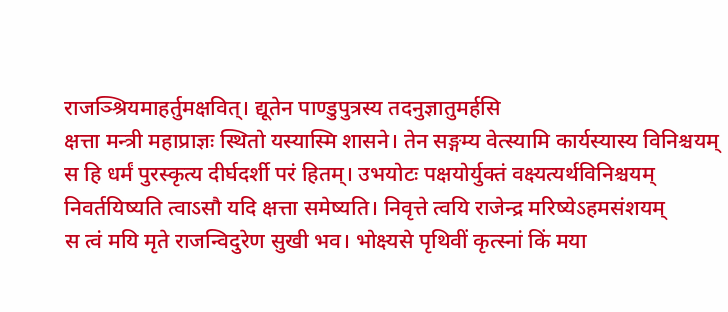राजञ्श्रियमाहर्तुमक्षवित्। द्यूतेन पाण्डुपुत्रस्य तदनुज्ञातुमर्हसि
क्षत्ता मन्त्री महाप्राज्ञः स्थितो यस्यास्मि शासने। तेन सङ्गम्य वेत्स्यामि कार्यस्यास्य विनिश्चयम्
स हि धर्मं पुरस्कृत्य दीर्घदर्शी परं हितम्। उभयोटः पक्षयोर्युक्तं वक्ष्यत्यर्थविनिश्चयम्
निवर्तयिष्यति त्वाऽसौ यदि क्षत्ता समेष्यति। निवृत्ते त्वयि राजेन्द्र मरिष्येऽहमसंशयम्
स त्वं मयि मृते राजन्विदुरेण सुखी भव। भोक्ष्यसे पृथिवीं कृत्स्नां किं मया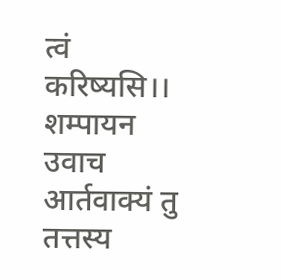त्वं करिष्यसि।। शम्पायन उवाच
आर्तवाक्यं तु तत्तस्य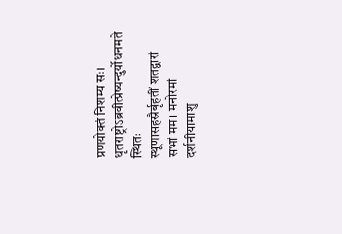प्रणयोक्तं निशम्य सः। धृतराष्ट्रोऽब्रवीत्प्रेष्यन्दुर्योधनमते स्थितः
स्थूणासहस्रैर्बृहतीं शतद्वारां सभां मम। मनोरमां दर्शनीयामाशु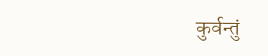कुर्वन्तुं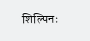शिल्पिनः